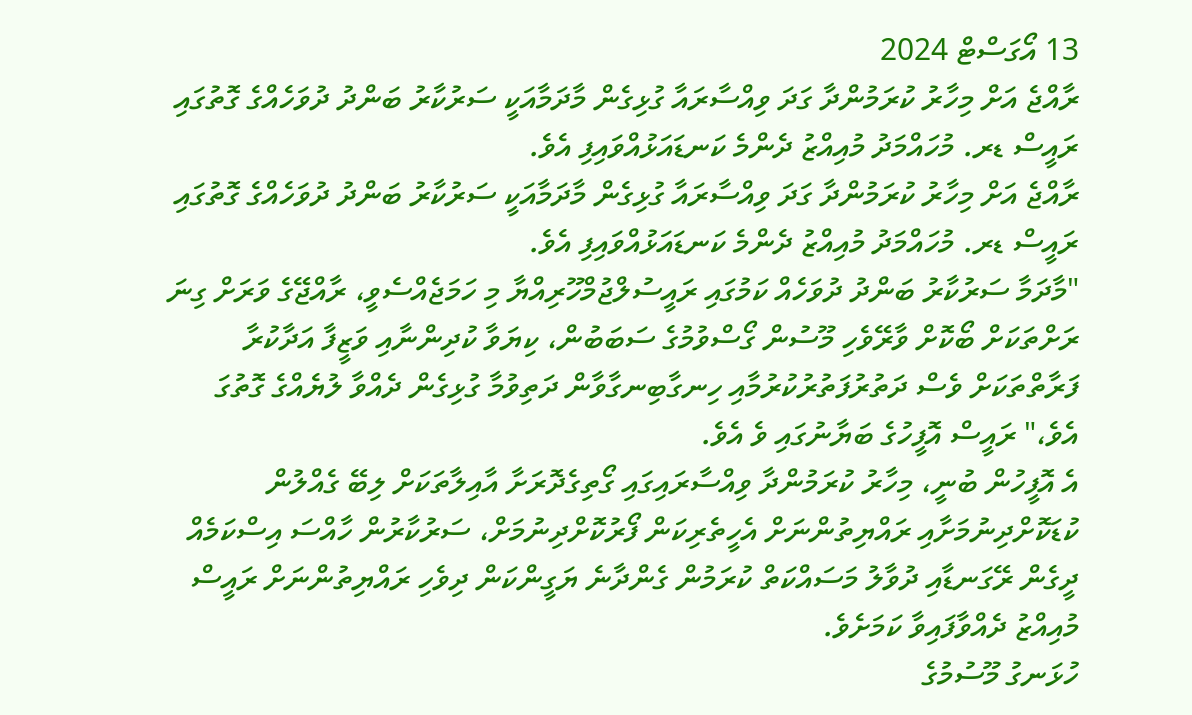13 އޯގަސްޓް 2024
ރާއްޖެ އަށް މިހާރު ކުރަމުންދާ ގަދަ ވިއްސާރައާ ގުޅިގެން މާދަމާއަކީ ސަރުކާރު ބަންދު ދުވަހެއްގެ ގޮތުގައި ރައީސް ޑރ. މުހައްމަދު މުއިއްޒު ދެންމެ ކަނޑައަޅުއްވައިފި އެވެ.
ރާއްޖެ އަށް މިހާރު ކުރަމުންދާ ގަދަ ވިއްސާރައާ ގުޅިގެން މާދަމާއަކީ ސަރުކާރު ބަންދު ދުވަހެއްގެ ގޮތުގައި ރައީސް ޑރ. މުހައްމަދު މުއިއްޒު ދެންމެ ކަނޑައަޅުއްވައިފި އެވެ.
"މާދަމާ ސަރުކާރު ބަންދު ދުވަހެއް ކަމުގައި ރައީސުލްޖުމްހޫރިއްޔާ މި ހަމަޖެއްސެވީ، ރާއްޖޭގެ ވަރަށް ގިނަ ރަށްތަކަށް ބޯކޮށް ވާރޭވެހި މޫސުން ގޯސްވުމުގެ ސަބަބުން، ކިޔަވާ ކުދިންނާއި ވަޒީފާ އަދާކުރާ ފަރާތްތަކަށް ވެސް ދަތުރުފަތުރުކުރުމާއި ހިނގާބިނގާވާން ދަތިވުމާ ގުޅިގެން ދެއްވާ ލުޔެއްގެ ގޮތުގަ އެވެ،" ރައީސް އޮފީހުގެ ބަޔާނުގައި ވެ އެވެ.
އެ އޮފީހުން ބުނީ، މިހާރު ކުރަމުންދާ ވިއްސާރައިގައި ގޯތިގެދޮރަށާ އާއިލާތަކަށް ލިބޭ ގެއްލުން ކުޑަކޮށްދިނުމަށާއި ރައްޔިތުންނަށް އެހީތެރިކަން ފޯރުކޮށްދިނުމަށް، ސަރުކާރުން ހާއްސަ އިސްކަމެއް ދީގެން ރޭގަނޑާއި ދުވާލު މަސައްކަތް ކުރަމުން ގެންދާނެ ޔަގީންކަން ދިވެހި ރައްޔިތުންނަށް ރައީސް މުއިއްޒު ދެއްވާފައިވާ ކަމަށެވެ.
ހުޅަނގު މޫސުމުގެ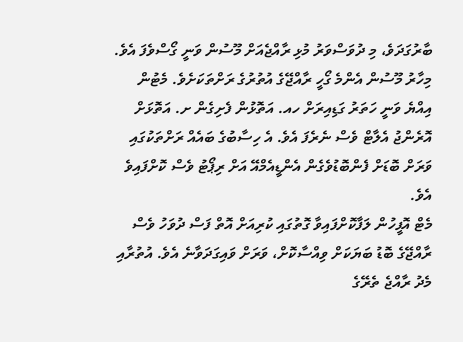ބާރުގަދަވެ، މި ދުވަސްވަރު މުޅި ރާއްޖެއަށް މޫސުން ވަނީ ގޯސްވެފަ އެވެ. މިހާރު މޫސުން އެންމެ ގޯހީ ރާއްޖޭގެ އުތުރުގެ ރަށްތަކަށެވެ. މެޓުން އިއްޔެ ވަނީ ހަތަރު ގަޑިއިރަށް ހއ. އަތޮޅުން ފެށިގެން ށ. އަތޮޅަށް އޮރެންޖު އެލާޓް ވެސް ނެރެފަ އެވެ. އެ ހިސާބުގެ ބައެއް ރަށްތަކުގައި ވަރަށް ބޮޑަށް ފެންބޮޑުވެގެން އެންޑީއެމްއޭ އަށް ރިޕޯޓު ވެސް ކޮށްފައިވެ އެވެ.
މެޓް އޮފީހުން ލަފާކޮށްފައިވާ ގޮތުގައި ކުރިއަށް އޮތް ފަސް ދުވަހު ވެސް ރާއްޖޭގެ ބޮޑު ބަޔަކަށް ވިއްސާކޮށް، ވަރަށް ވައިގަދަވާނެ އެވެ. އުތުރާއި މެދު ރާއްޖެ ތެރޭގެ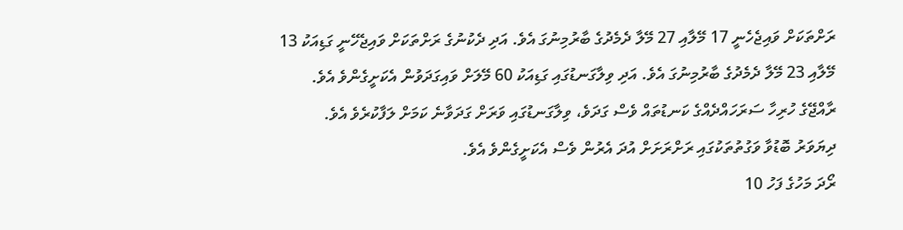ރަށްތަކަށް ވައިޖެހެނީ 17 މޭލާއި 27 މޭލާ ދެމެދުގެ ބާރުމިނުގަ އެވެ. އަދި ދެކުނުގެ ރަށްތަކަށް ވައިޖެހޭނީ ގަޑިއަކު 13 މޭލާއި 23 މޭލާ ދެމެދުގެ ބާރުމިނުގަ އެވެ. އަދި ވިލާގަނޑުގައި ގަޑިއަކު 60 މޭލަށް ވައިގަދަވުން އެކަށީގެންވެ އެވެ.
ރާއްޖޭގެ ހުރިހާ ސަރަހައްދެއްގެ ކަނޑުތައް ވެސް ގަދަވެ، ވިލާގަނޑުގައި ވަރަށް ގަދަވާނެ ކަމަށް ލަފާކުރެވެ އެވެ. ދިޔަވަރު ބޮޑުވާ ވަގުތުތަކުގައި ރަށްރަށަށް އުދަ އެރުން ވެސް އެކަށީގެންވެ އެވެ.
ރޯދަ މަހުގެ ފަހު 10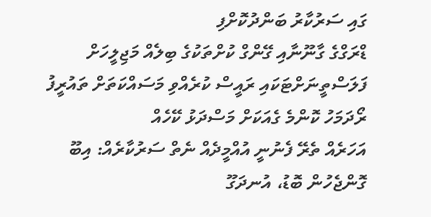ގައި ސަރުކާރު ބަންދުކޮށްފި
ޑްރަގްގެ ގާނޫނާއި ގޭންގް ކުށްތަކުގެ ބިލެއް މަޖިލީހަށް
ފަލަސްތީނަށްޓަކައި ރައީސް ކުރެއްވި މަސައްކަތަށް ތައުރީފު
ރޯދަމަހު ކޮންމެ ގެއަކަށް މަސްދަޅު ކޭހެއް
އަހަރެއް ތެރޭ ފެނުނީ އުއްމީދެއް ނެތް ސަރުކާރެއް: އިބޫ
ގޮންޖެހުން ބޮޑު، އުނދަގޫ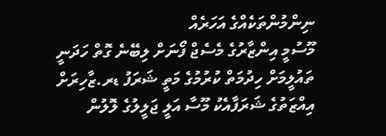ނިންމުންތަކެއްގެ އަހަރެއް
މޫސުމީ އިންޒާރުގެ މެސެޖް ފޯނަށް ލިބޭނެ ގޮތް ހަދަނީ
ތައުލީމަށް ހިދުމަތް ކުރުމުގެ މަތީ ޝަރަފު ޑރ.ޒާހިރަށް
އިއްޒަތުގެ ޝަރަފާއެކު މޫސާ އަލީ ޖަލީލުގެ ލޮލުން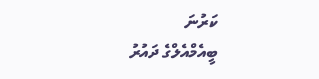ކަރުނަ
ބީއެމްއެލްގެ ދައުރު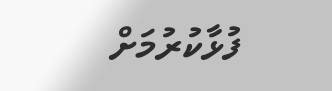ފުޅާކުރުމަށް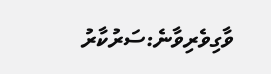ވާގިވެރިވާނެ:ސަރުކާރު